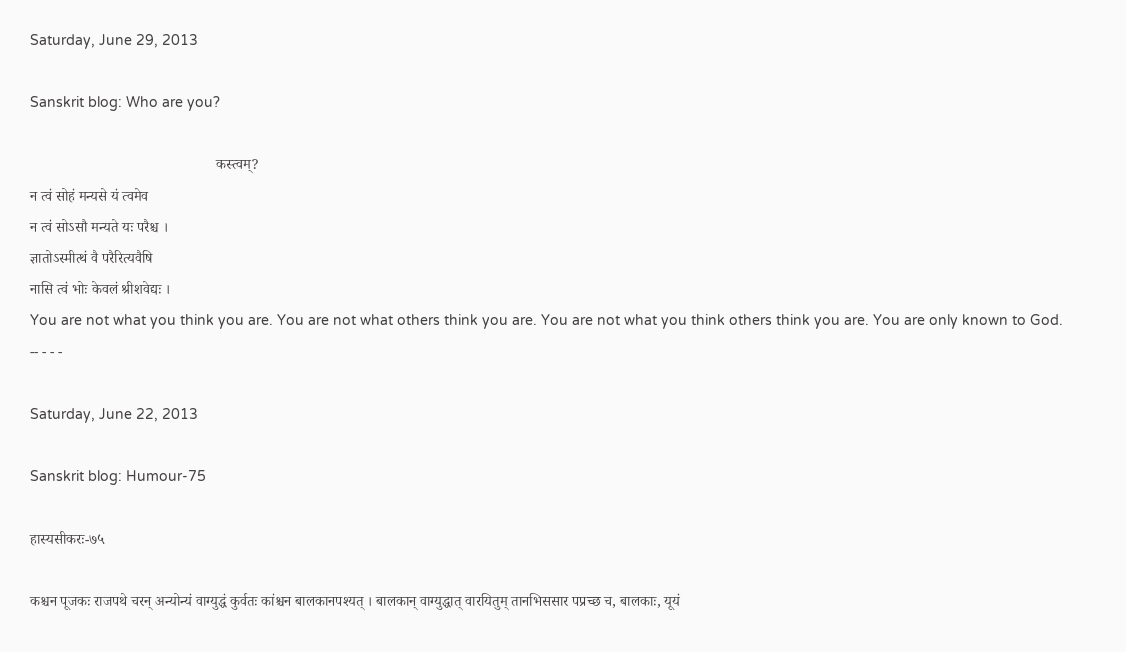Saturday, June 29, 2013

Sanskrit blog: Who are you?

                                                   कस्त्वम्?
न त्वं सोहं मन्यसे यं त्वमेव
न त्वं सोऽसौ मन्यते यः परैश्च ।
ज्ञातोऽस्मीत्थं वै परैरित्यवैषि
नासि त्वं भोः केवलं श्रीशवेद्यः ।
You are not what you think you are. You are not what others think you are. You are not what you think others think you are. You are only known to God.
-- - - -

Saturday, June 22, 2013

Sanskrit blog: Humour-75

हास्यसीकरः-७५

कश्चन पूजकः राजपथे चरन् अन्योन्यं वाग्युद्धं कुर्वतः कांश्चन बालकानपश्यत् । बालकान् वाग्युद्धात् वारयितुम् तानभिससार पप्रच्छ च, बालकाः, यूयं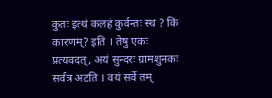कुतः इत्थं कलहं कुर्वन्तः स्थ ? किं कारणम्? इति । तेषु एकः प्रत्यवदत्, अयं सुन्दरः ग्रामशुनकः सर्वत्र अटति । वयं सर्वे तम्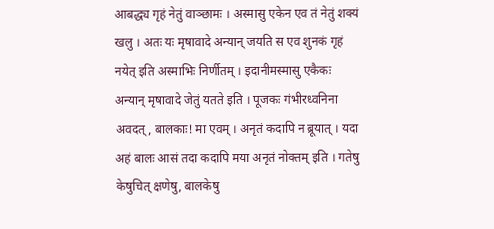आबद्ध्य गृहं नेतुं वाञ्छामः । अस्मासु एकेन एव तं नेतुं शक्यं खलु । अतः यः मृषावादे अन्यान् जयति स एव शुनकं गृहं नयेत् इति अस्माभिः निर्णीतम् । इदानीमस्मासु एकैकः अन्यान् मृषावादे जेतुं यतते इति । पूजकः गंभीरध्वनिना अवदत्, बालकाः! मा एवम् । अनृतं कदापि न ब्रूयात् । यदा अहं बालः आसं तदा कदापि मया अनृतं नोक्तम् इति । गतेषु केषुचित् क्षणेषु, बालकेषु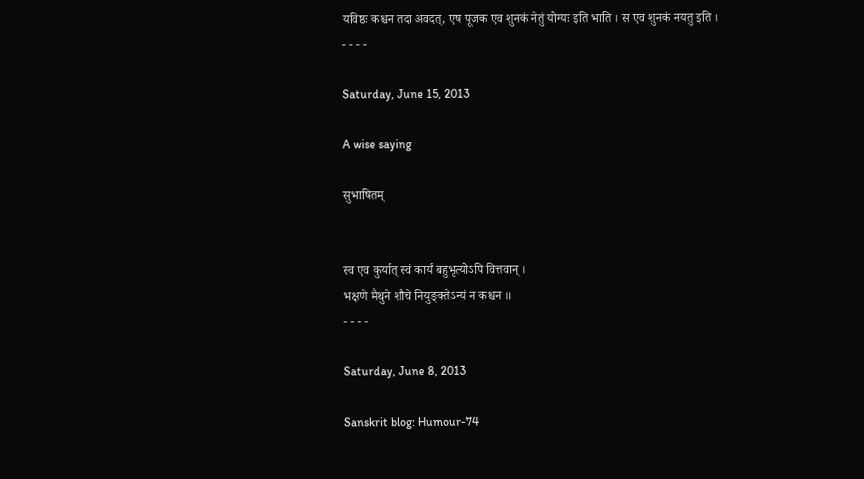यविष्ठः कश्चन तदा अवदत्, एष पूजक एव शुनकं नेतुं योग्यः इति भाति । स एव शुनकं नयतु इति ।
- - - -

Saturday, June 15, 2013

A wise saying

सुभाषितम्


स्व एव कुर्यात् स्वं कार्यं बहुभृत्योऽपि वित्तवान् ।
भक्षणे मैथुने शौचे नियुङ्क्तेऽन्यं न कश्चन ॥
- - - -

Saturday, June 8, 2013

Sanskrit blog: Humour-74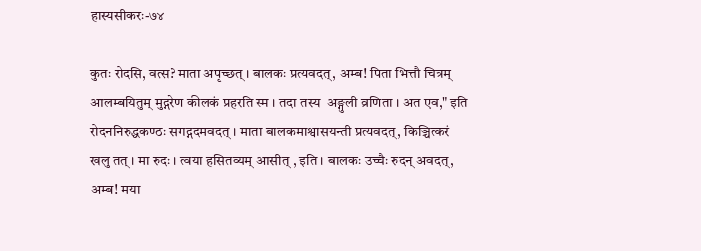हास्यसीकरः-७४

कुतः रोदसि, वत्स? माता अपृच्छत् । बालकः प्रत्यवदत्, अम्ब! पिता भित्तौ चित्रम् आलम्बयितुम् मुद्गरेण कीलकं प्रहरति स्म । तदा तस्य  अङ्गुली व्रणिता । अत एव," इति रोदननिरुद्धकण्ठः सगद्गदमवदत् । माता बालकमाश्वासयन्ती प्रत्यवदत्, किञ्चित्करं खलु तत् । मा रुदः । त्वया हसितव्यम् आसीत् , इति । बालकः उच्चैः रुदन् अवदत्, अम्ब! मया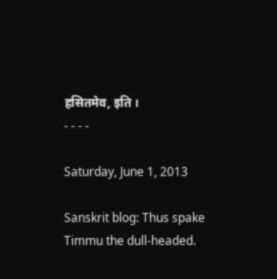हसितमेव, इति ।
- - - -

Saturday, June 1, 2013

Sanskrit blog: Thus spake Timmu the dull-headed.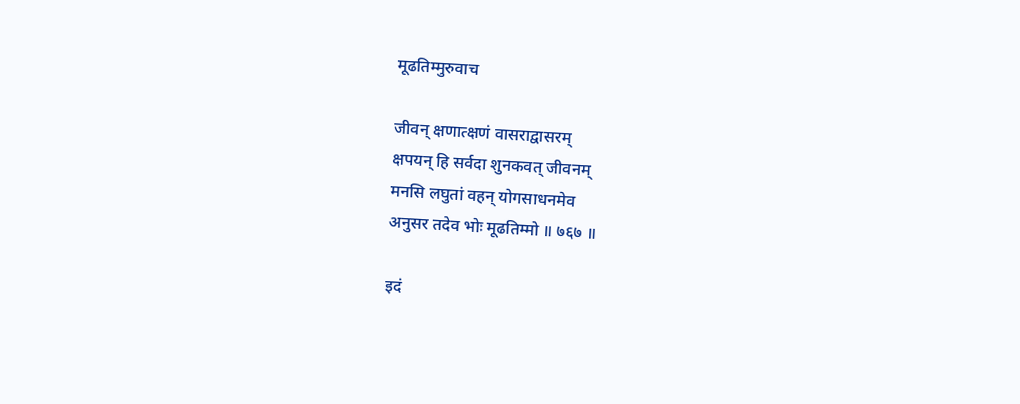मूढतिम्मुरुवाच

जीवन् क्षणात्क्षणं वासराद्वासरम्
क्षपयन् हि सर्वदा शुनकवत् जीवनम्
मनसि लघुतां वहन् योगसाधनमेव
अनुसर तदेव भोः मूढतिम्मो ॥ ७६७ ॥

इदं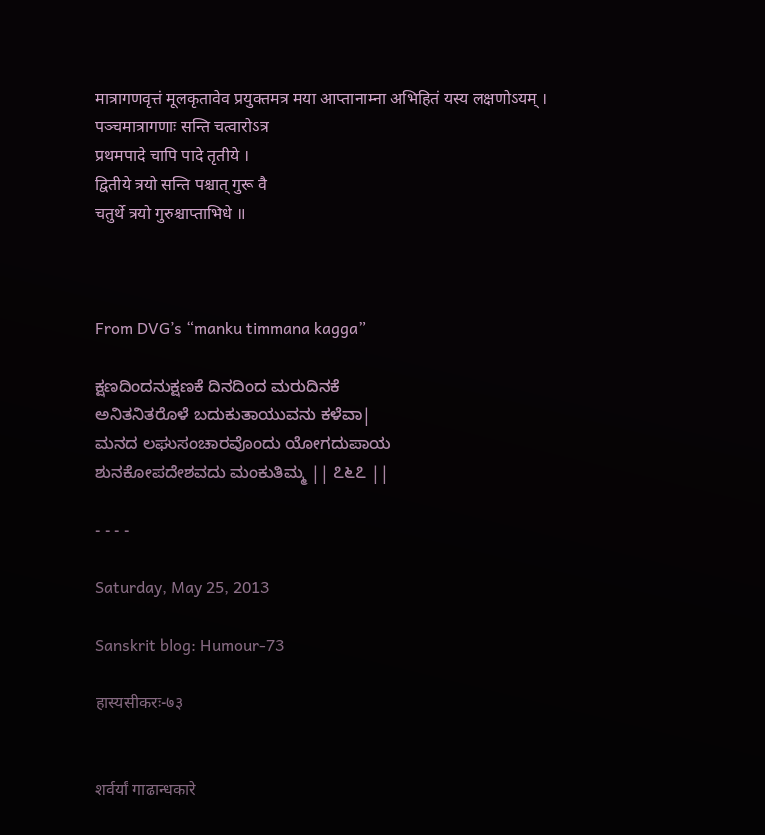मात्रागणवृत्तं मूलकृतावेव प्रयुक्तमत्र मया आप्तानाम्ना अभिहितं यस्य लक्षणोऽयम् ।
पञ्चमात्रागणाः सन्ति चत्वारोऽत्र
प्रथमपादे चापि पादे तृतीये ।
द्वितीये त्रयो सन्ति पश्चात् गुरू वै
चतुर्थे त्रयो गुरुश्चाप्ताभिधे ॥



From DVG’s “manku timmana kagga”

ಕ್ಷಣದಿಂದನುಕ್ಷಣಕೆ ದಿನದಿಂದ ಮರುದಿನಕೆ
ಅನಿತನಿತರೊಳೆ ಬದುಕುತಾಯುವನು ಕಳೆವಾ|
ಮನದ ಲಘುಸಂಚಾರವೊಂದು ಯೋಗದುಪಾಯ
ಶುನಕೋಪದೇಶವದು ಮಂಕುತಿಮ್ಮ || ೭೬೭ ||

- - - -

Saturday, May 25, 2013

Sanskrit blog: Humour-73

हास्यसीकरः-७३


शर्वर्यां गाढान्धकारे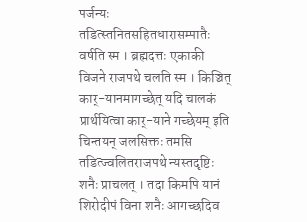पर्जन्यः तडित्स्तनितसहितधारासम्पातैः वर्षति स्म । ब्रह्मदत्तः एकाकी विजने राजपथे चलति स्म । किञ्चित् कार्-यानमागच्छेत् यदि चालकं प्रार्थयित्वा कार्-याने गच्छेयम् इति चिन्तयन् जलसिक्तः तमसि तडित्ज्वलितराजपथे न्यस्तदृष्टिः शनैः प्राचलत् । तदा किमपि यानं शिरोदीपं विना शनैः आगच्छदिव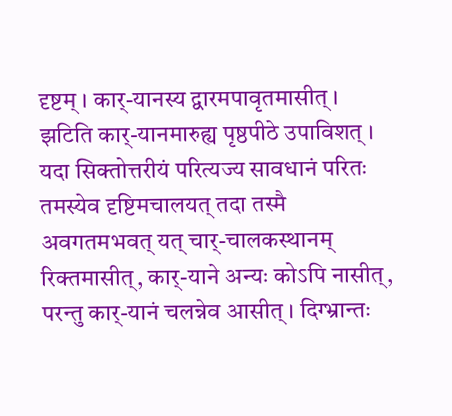दृष्टम् । कार्-यानस्य द्वारमपावृतमासीत् । झटिति कार्-यानमारुह्य पृष्ठपीठे उपाविशत् । यदा सिक्तोत्तरीयं परित्यज्य सावधानं परितः तमस्येव दृष्टिमचालयत् तदा तस्मै अवगतमभवत् यत् चार्-चालकस्थानम् रिक्तमासीत्, कार्-याने अन्यः कोऽपि नासीत्, परन्तु कार्-यानं चलन्नेव आसीत् । दिग्भ्रान्तः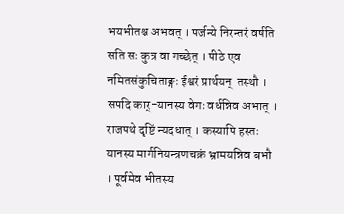भयभीतश्च अभवत् । पर्जन्ये निरन्तरं वर्षति सति सः कुत्र वा गच्छेत् । पीठे एव नमितसंकुचिताङ्गः ईश्वरं प्रार्थयन्  तस्थौ । सपदि कार्-यानस्य वेगः वर्धन्निव अभात् । राजपथे दृष्टिं न्यदधात् । कस्यापि हस्तः यानस्य मार्गनियन्त्रणचक्रं भ्रामयन्निव बभौ । पूर्वमेव भीतस्य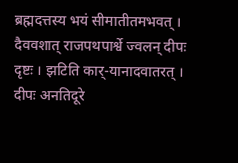ब्रह्मदत्तस्य भयं सीमातीतमभवत् । दैववशात् राजपथपार्श्वे ज्वलन् दीपः दृष्टः । झटिति कार्-यानादवातरत् । दीपः अनतिदूरे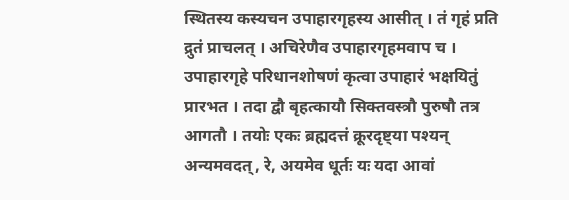स्थितस्य कस्यचन उपाहारगृहस्य आसीत् । तं गृहं प्रति द्रुतं प्राचलत् । अचिरेणैव उपाहारगृहमवाप च ।
उपाहारगृहे परिधानशोषणं कृत्वा उपाहारं भक्षयितुं प्रारभत । तदा द्वौ बृहत्कायौ सिक्तवस्त्रौ पुरुषौ तत्र आगतौ । तयोः एकः ब्रह्मदत्तं क्रूरदृष्ट्या पश्यन् अन्यमवदत्, रे, अयमेव धूर्तः यः यदा आवां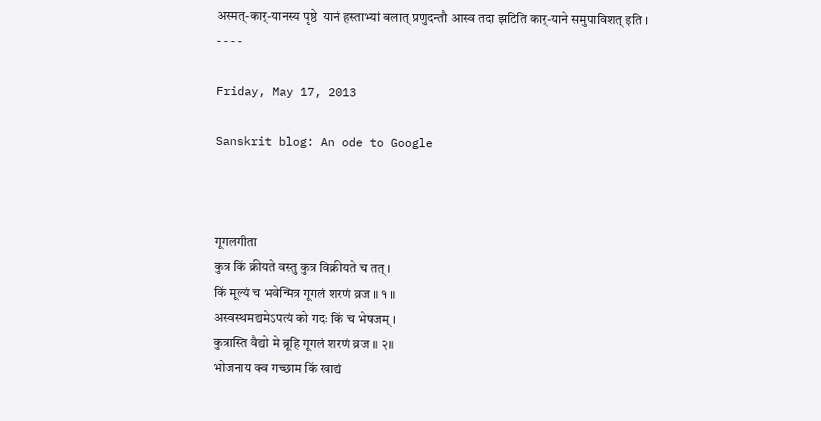अस्मत्-कार्-यानस्य पृष्ठे  यानं हस्ताभ्यां बलात् प्रणुदन्तौ आस्व तदा झटिति कार्-याने समुपाविशत् इति ।
- - - -

Friday, May 17, 2013

Sanskrit blog: An ode to Google



गूगलगीता
कुत्र किं क्रीयते वस्तु कुत्र विक्रीयते च तत् ।
किं मूल्यं च भवेन्मित्र गूगलं शरणं व्रज ॥ १ ॥
अस्वस्थमद्यमेऽपत्यं को गदः किं च भेषजम् ।
कुत्रास्ति वैद्यो मे ब्रूहि गूगलं शरणं व्रज ॥ २॥
भोजनाय क्व गच्छाम किं खाद्यं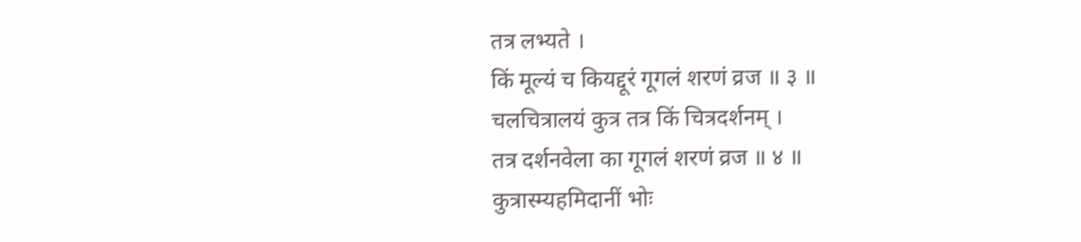तत्र लभ्यते ।
किं मूल्यं च कियद्दूरं गूगलं शरणं व्रज ॥ ३ ॥
चलचित्रालयं कुत्र तत्र किं चित्रदर्शनम् ।
तत्र दर्शनवेला का गूगलं शरणं व्रज ॥ ४ ॥
कुत्रास्म्यहमिदानीं भोः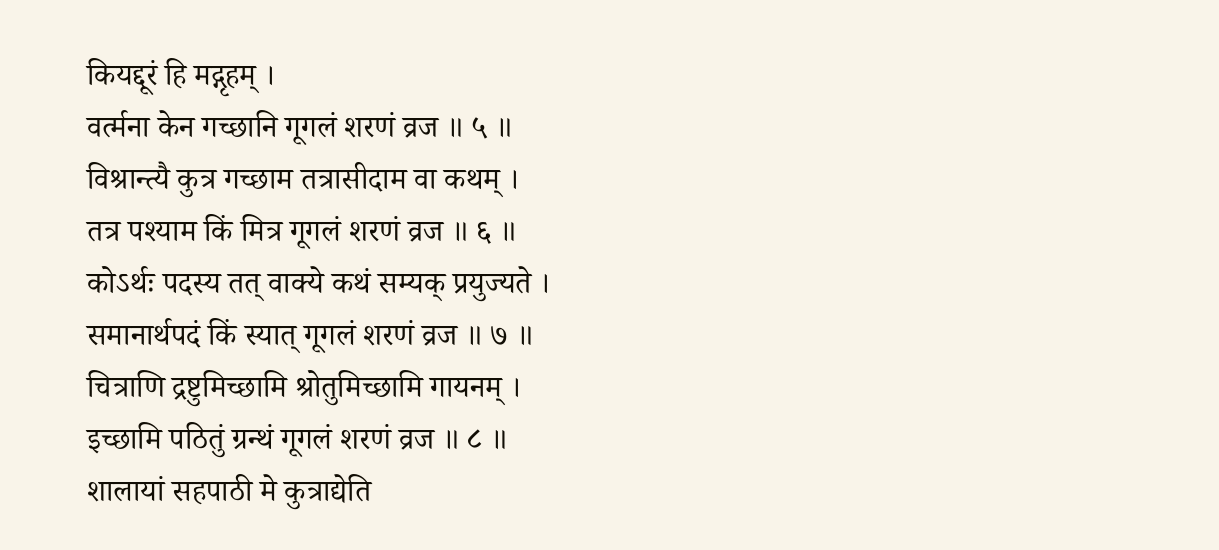कियद्दूरं हि मद्गृहम् ।
वर्त्मना केन गच्छानि गूगलं शरणं व्रज ॥ ५ ॥
विश्रान्त्यै कुत्र गच्छाम तत्रासीदाम वा कथम् ।
तत्र पश्याम किं मित्र गूगलं शरणं व्रज ॥ ६ ॥
कोऽर्थः पदस्य तत् वाक्ये कथं सम्यक् प्रयुज्यते ।
समानार्थपदं किं स्यात् गूगलं शरणं व्रज ॥ ७ ॥
चित्राणि द्रष्टुमिच्छामि श्रोतुमिच्छामि गायनम् ।
इच्छामि पठितुं ग्रन्थं गूगलं शरणं व्रज ॥ ८ ॥
शालायां सहपाठी मे कुत्राद्येति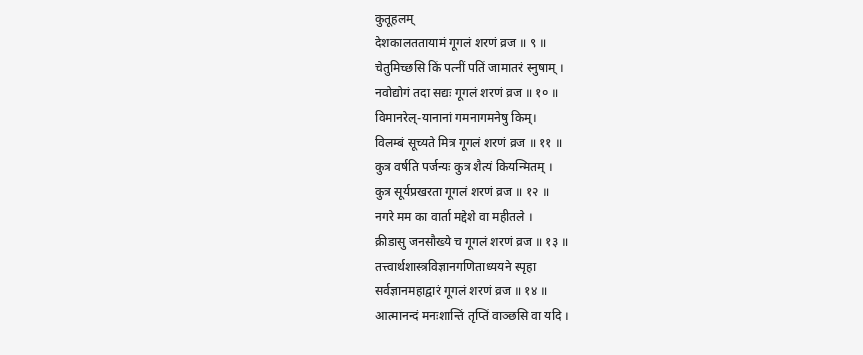कुतूहलम्
देशकालततायामं गूगलं शरणं व्रज ॥ ९ ॥
चेतुमिच्छसि किं पत्नीं पतिं जामातरं स्नुषाम् ।
नवोद्योगं तदा सद्यः गूगलं शरणं व्रज ॥ १० ॥
विमानरेल्-यानानां गमनागमनेषु किम्।
विलम्बं सूच्यते मित्र गूगलं शरणं व्रज ॥ ११ ॥
कुत्र वर्षति पर्जन्यः कुत्र शैत्यं कियन्मितम् ।
कुत्र सूर्यप्रखरता गूगलं शरणं व्रज ॥ १२ ॥
नगरे मम का वार्ता मद्देशे वा महीतले ।
क्रीडासु जनसौख्ये च गूगलं शरणं व्रज ॥ १३ ॥
तत्त्वार्थशास्त्रविज्ञानगणिताध्ययने स्पृहा
सर्वज्ञानमहाद्वारं गूगलं शरणं व्रज ॥ १४ ॥
आत्मानन्दं मनःशान्तिं तृप्तिं वाञ्छसि वा यदि ।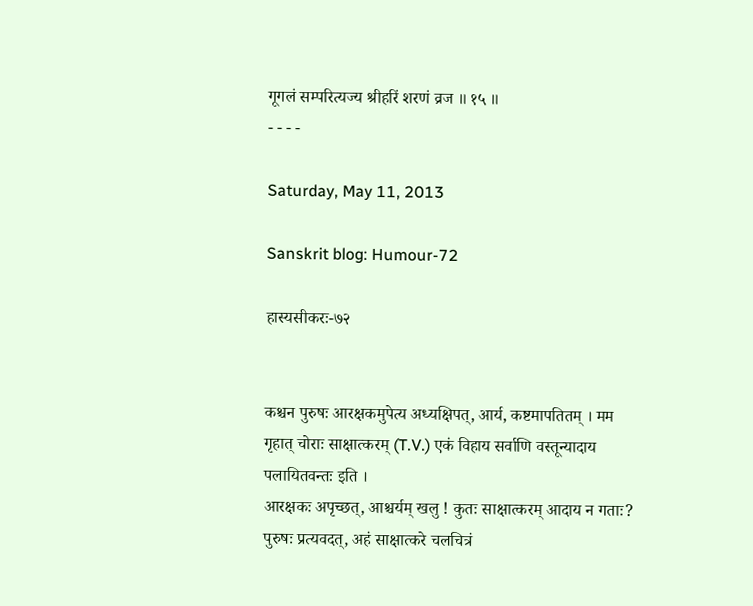गूगलं सम्परित्यज्य श्रीहरिं शरणं व्रज ॥ १५ ॥
- - - -

Saturday, May 11, 2013

Sanskrit blog: Humour-72

हास्यसीकरः-७२


कश्चन पुरुषः आरक्षकमुपेत्य अध्यक्षिपत्, आर्य, कष्टमापतितम् । मम गृहात् चोराः साक्षात्करम् (T.V.) एकं विहाय सर्वाणि वस्तून्यादाय पलायितवन्तः इति ।
आरक्षकः अपृच्छत्, आश्चर्यम् खलु ! कुतः साक्षात्करम् आदाय न गताः?
पुरुषः प्रत्यवदत्, अहं साक्षात्करे चलचित्रं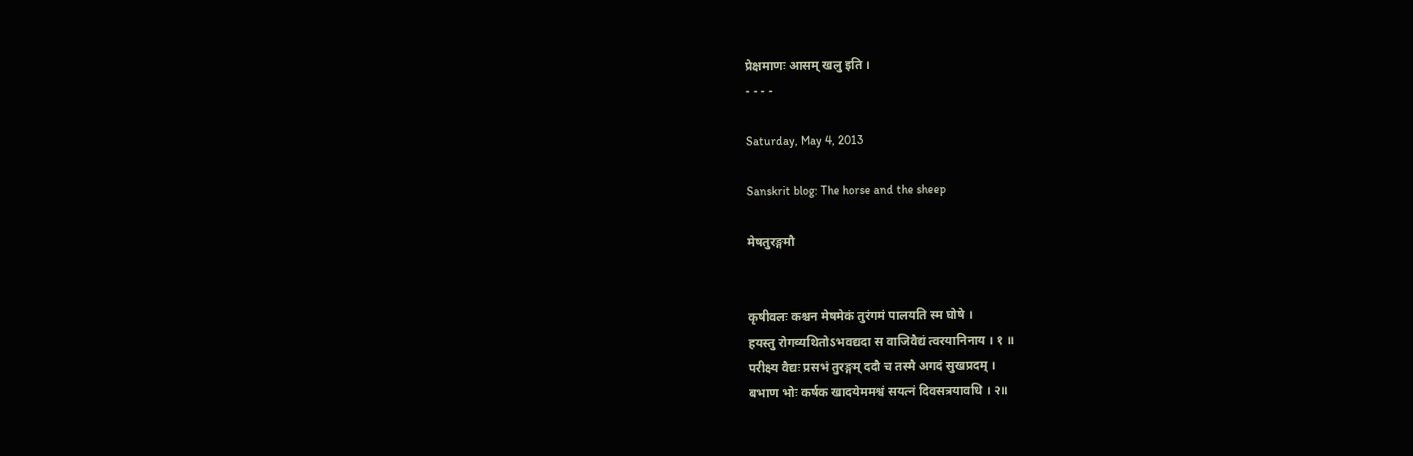प्रेक्षमाणः आसम् खलु इति ।
- - - -

Saturday, May 4, 2013

Sanskrit blog: The horse and the sheep

मेषतुरङ्गमौ


कृषीवलः कश्चन मेषमेकं तुरंगमं पालयति स्म घोषे ।
हयस्तु रोगव्यथितोऽभवद्यदा स वाजिवैद्यं त्वरयानिनाय । १ ॥
परीक्ष्य वैद्यः प्रसभं तुरङ्गम् ददौ च तस्मै अगदं सुखप्रदम् ।
बभाण भोः कर्षक खादयेममश्वं सयत्नं दिवसत्रयावधि । २॥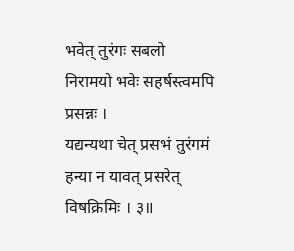भवेत् तुरंगः सबलो निरामयो भवेः सहर्षस्त्वमपि प्रसन्नः ।
यद्यन्यथा चेत् प्रसभं तुरंगमं हन्या न यावत् प्रसरेत् विषक्रिमिः । ३॥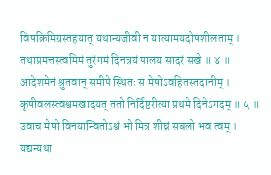विषक्रिमिग्रस्तहयात् यथान्यजीवी न यात्यामयदोषशीलताम् ।
तथाप्रमत्तस्त्वमिमं तुरंगमं दिनत्रयं पालय सादरं सखे ॥ ४ ॥
आदेशमेनं श्रुतवान् समीपे स्थितः स मेषोऽवहितस्तदानीम् ।
कृषीवलस्त्वश्वमखादयत् ततो निर्दिष्टरीत्या प्रथमे दिनेऽगदम् ॥ ५ ॥
उवाच मेषो विनयान्वितोऽश्वं भो मित्र शीघ्रं सबलो भव त्वम् ।
यद्यन्यथा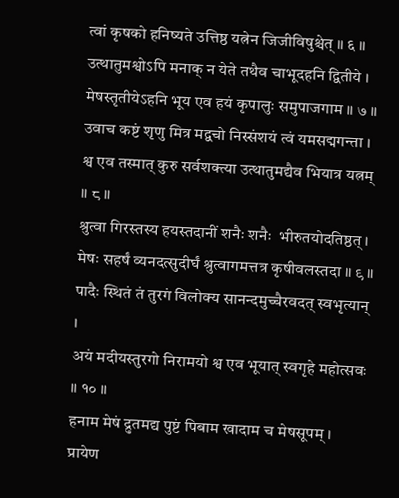त्वां कृषको हनिष्यते उत्तिष्ठ यत्नेन जिजीविषुश्चेत् ॥ ६ ॥
उत्थातुमश्वोऽपि मनाक् न येते तथैव चाभूदहनि द्वितीये ।
मेषस्तृतीयेऽहनि भूय एव हयं कृपालुः समुपाजगाम ॥ ७ ॥
उवाच कष्टं शृणु मित्र मद्वचो निस्संशयं त्वं यमसद्मगन्ता ।
श्व एव तस्मात् कुरु सर्वशक्त्या उत्थातुमद्यैव भियात्र यत्नम् ॥ ८ ॥
श्रुत्वा गिरस्तस्य हयस्तदानीं शनैः शनैः  भीरुतयोदतिष्ठत् ।
मेषः सहर्षं व्यनदत्सुदीर्घं श्रुत्वागमत्तत्र कृषीवलस्तदा ॥ ९ ॥
पादैः स्थितं तं तुरगं विलोक्य सानन्दमुच्चैरवदत् स्वभृत्यान् ।
अयं मदीयस्तुरगो निरामयो श्व एव भूयात् स्वगृहे महोत्सवः ॥ १० ॥
हनाम मेषं द्रुतमद्य पुष्टं पिबाम खादाम च मेषसूपम् ।
प्रायेण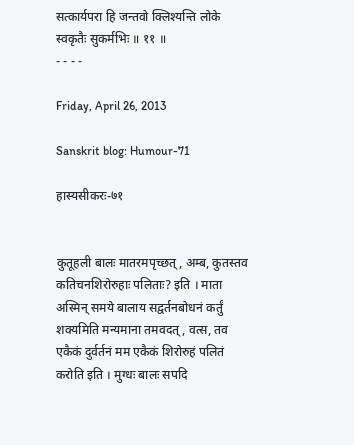सत्कार्यपरा हि जन्तवो क्लिश्यन्ति लोके स्वकृतैः सुकर्मभिः ॥ ११ ॥
- - - -

Friday, April 26, 2013

Sanskrit blog: Humour-71

हास्यसीकरः-७१


कुतूहली बालः मातरमपृच्छत्, अम्ब, कुतस्तव कतिचनशिरोरुहाः पलिताः? इति । माता अस्मिन् समये बालाय सद्वर्तनबोधनं कर्तुं शक्यमिति मन्यमाना तमवदत्, वत्स, तव एकैकं दुर्वर्तनं मम एकैकं शिरोरुहं पलितं करोति इति । मुग्धः बालः सपदि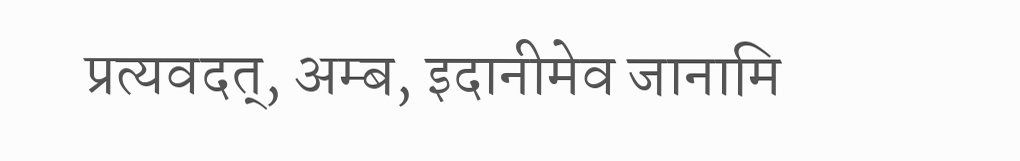प्रत्यवदत्, अम्ब, इदानीमेव जानामि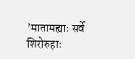’मातामह्याः सर्वे शिरोरुहाः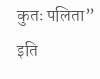कुतः पलिता” इति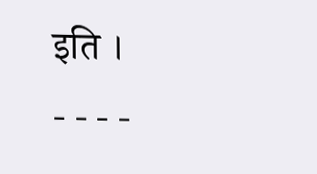इति ।
- - - -